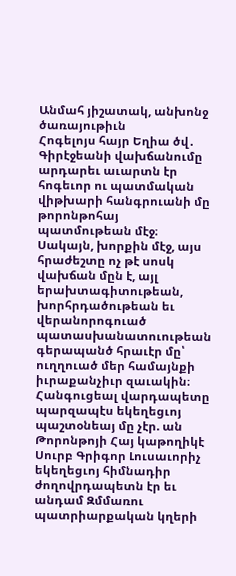Անմահ յիշատակ, անխոնջ ծառայութիւն
Հոգելոյս հայր Եղիա ծվ․ Գիրէջեանի վախճանումը արդարեւ աւարտն էր հոգեւոր ու պատմական վիթխարի հանգրուանի մը թորոնթոհայ պատմութեան մէջ։ Սակայն, խորքին մէջ, այս հրաժեշտը ոչ թէ սոսկ վախճան մըն է, այլ երախտագիտութեան, խորհրդածութեան եւ վերանորոգուած պատասխանատուութեան գերապանծ հրաւէր մը՝ ուղղուած մեր համայնքի իւրաքանչիւր զաւակին։
Հանգուցեալ վարդապետը պարզապէս եկեղեցւոյ պաշտօնեայ մը չէր. ան Թորոնթոյի Հայ կաթողիկէ Սուրբ Գրիգոր Լուսաւորիչ եկեղեցւոյ հիմնադիր ժողովրդապետն էր եւ անդամ Զմմառու պատրիարքական կղերի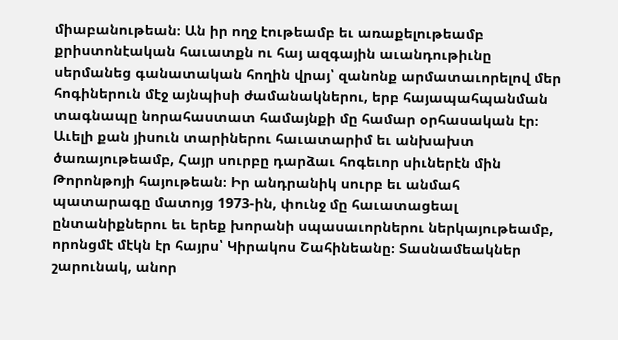միաբանութեան։ Ան իր ողջ էութեամբ եւ առաքելութեամբ քրիստոնէական հաւատքն ու հայ ազգային աւանդութիւնը սերմանեց գանատական հողին վրայ՝ զանոնք արմատաւորելով մեր հոգիներուն մէջ այնպիսի ժամանակներու, երբ հայապահպանման տագնապը նորահաստատ համայնքի մը համար օրհասական էր։
Աւելի քան յիսուն տարիներու հաւատարիմ եւ անխախտ ծառայութեամբ, Հայր սուրբը դարձաւ հոգեւոր սիւներէն մին Թորոնթոյի հայութեան։ Իր անդրանիկ սուրբ եւ անմահ պատարագը մատոյց 1973-ին, փունջ մը հաւատացեալ ընտանիքներու եւ երեք խորանի սպասաւորներու ներկայութեամբ, որոնցմէ մէկն էր հայրս՝ Կիրակոս Շահինեանը։ Տասնամեակներ շարունակ, անոր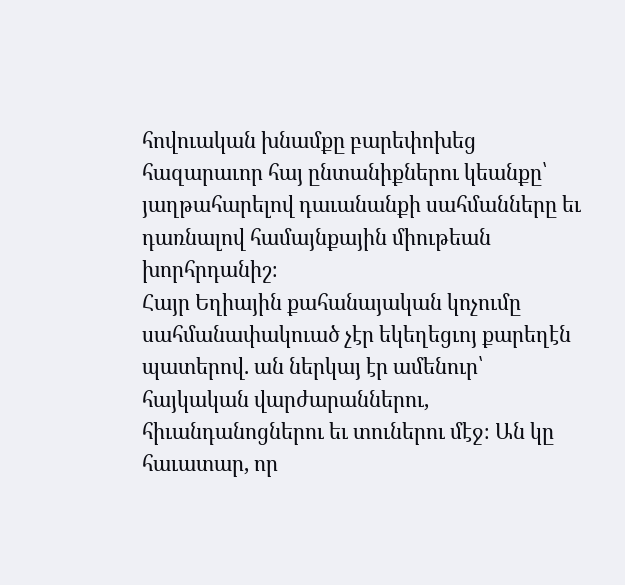հովուական խնամքը բարեփոխեց հազարաւոր հայ ընտանիքներու կեանքը՝ յաղթահարելով դաւանանքի սահմանները եւ դառնալով համայնքային միութեան խորհրդանիշ։
Հայր Եղիային քահանայական կոչումը սահմանափակուած չէր եկեղեցւոյ քարեղէն պատերով. ան ներկայ էր ամենուր՝ հայկական վարժարաններու, հիւանդանոցներու եւ տուներու մէջ։ Ան կը հաւատար, որ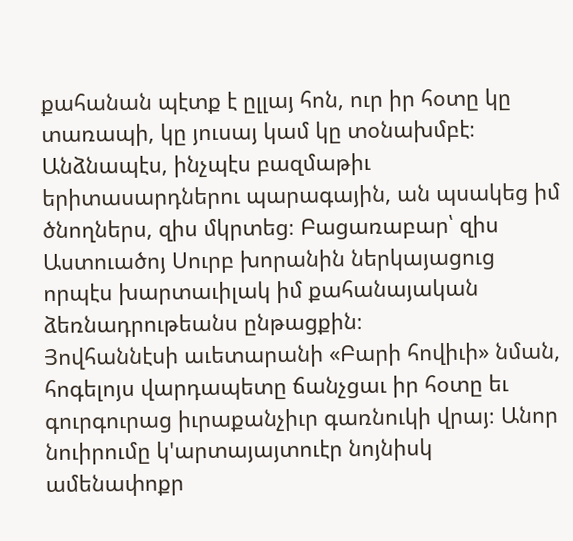քահանան պէտք է ըլլայ հոն, ուր իր հօտը կը տառապի, կը յուսայ կամ կը տօնախմբէ։ Անձնապէս, ինչպէս բազմաթիւ երիտասարդներու պարագային, ան պսակեց իմ ծնողներս, զիս մկրտեց։ Բացառաբար՝ զիս Աստուածոյ Սուրբ խորանին ներկայացուց որպէս խարտաւիլակ իմ քահանայական ձեռնադրութեանս ընթացքին։
Յովհաննէսի աւետարանի «Բարի հովիւի» նման, հոգելոյս վարդապետը ճանչցաւ իր հօտը եւ գուրգուրաց իւրաքանչիւր գառնուկի վրայ։ Անոր նուիրումը կ'արտայայտուէր նոյնիսկ ամենափոքր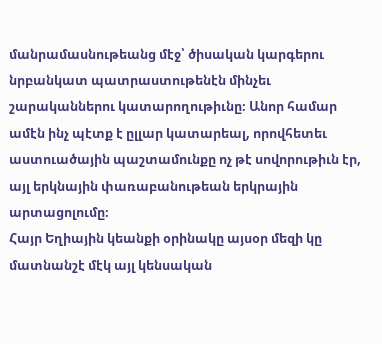մանրամասնութեանց մէջ՝ ծիսական կարգերու նրբանկատ պատրաստութենէն մինչեւ շարականներու կատարողութիւնը։ Անոր համար ամէն ինչ պէտք է ըլլար կատարեալ, որովհետեւ աստուածային պաշտամունքը ոչ թէ սովորութիւն էր, այլ երկնային փառաբանութեան երկրային արտացոլումը։
Հայր Եղիային կեանքի օրինակը այսօր մեզի կը մատնանշէ մէկ այլ կենսական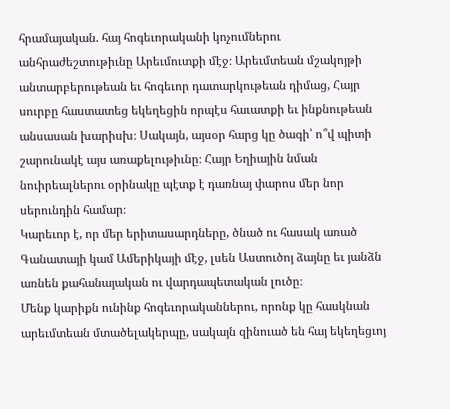հրամայական. հայ հոգեւորականի կոչումներու անհրաժեշտութիւնը Արեւմուտքի մէջ։ Արեւմտեան մշակոյթի անտարբերութեան եւ հոգեւոր դատարկութեան դիմաց, Հայր սուրբը հաստատեց եկեղեցին որպէս հաւատքի եւ ինքնութեան անսասան խարիսխ։ Սակայն, այսօր հարց կը ծագի՝ ո՞վ պիտի շարունակէ այս առաքելութիւնը։ Հայր Եղիային նման նուիրեալներու օրինակը պէտք է դառնայ փարոս մեր նոր սերունդին համար։
Կարեւոր է, որ մեր երիտասարդները, ծնած ու հասակ առած Գանատայի կամ Ամերիկայի մէջ, լսեն Աստուծոյ ձայնը եւ յանձն առնեն քահանայական ու վարդապետական լուծը։
Մենք կարիքն ունինք հոգեւորականներու, որոնք կը հասկնան արեւմտեան մտածելակերպը, սակայն զինուած են հայ եկեղեցւոյ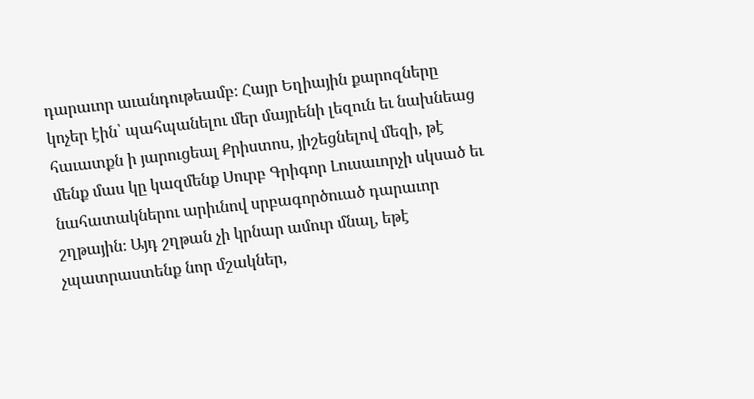դարաւոր աւանդութեամբ։ Հայր Եղիային քարոզները կոչեր էին՝ պահպանելու մեր մայրենի լեզուն եւ նախնեաց հաւատքն ի յարուցեալ Քրիստոս, յիշեցնելով մեզի, թէ մենք մաս կը կազմենք Սուրբ Գրիգոր Լուսաւորչի սկսած եւ նահատակներու արիւնով սրբագործուած դարաւոր շղթային։ Այդ շղթան չի կրնար ամուր մնալ, եթէ չպատրաստենք նոր մշակներ,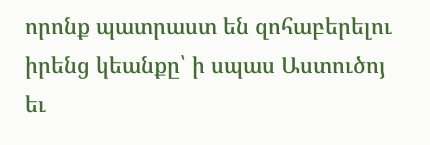որոնք պատրաստ են զոհաբերելու իրենց կեանքը՝ ի սպաս Աստուծոյ եւ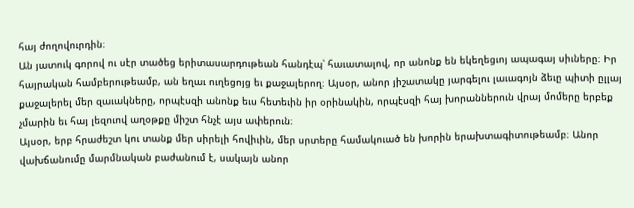հայ ժողովուրդին։
Ան յատուկ գորով ու սէր տածեց երիտասարդութեան հանդէպ՝ հաւատալով, որ անոնք են եկեղեցւոյ ապագայ սիւները։ Իր հայրական համբերութեամբ, ան եղաւ ուղեցոյց եւ քաջալերող։ Այսօր, անոր յիշատակը յարգելու լաւագոյն ձեւը պիտի ըլլայ քաջալերել մեր զաւակները, որպէսզի անոնք եւս հետեւին իր օրինակին, որպէսզի հայ խորաններուն վրայ մոմերը երբեք չմարին եւ հայ լեզուով աղօթքը միշտ հնչէ այս ափերուն։
Այսօր, երբ հրաժեշտ կու տանք մեր սիրելի հովիւին, մեր սրտերը համակուած են խորին երախտագիտութեամբ։ Անոր վախճանումը մարմնական բաժանում է, սակայն անոր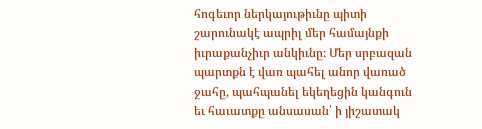հոգեւոր ներկայութիւնը պիտի շարունակէ ապրիլ մեր համայնքի իւրաքանչիւր անկիւնը։ Մեր սրբազան պարտքն է վառ պահել անոր վառած ջահը, պահպանել եկեղեցին կանգուն եւ հաւատքը անսասան՝ ի յիշատակ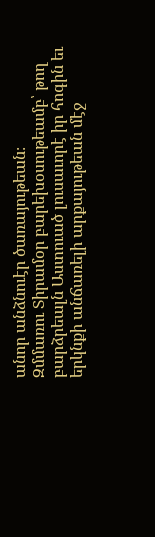անոր անձնուէր ծառայութեան։
Զմմառու Տիրամօր բարեխօսութեամբ՝ թող բարձրեալն Աստուած լուսաւորէ իր հոգին եւ երկնքի անճառելի արքայութեան մէջ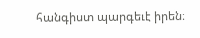հանգիստ պարգեւէ իրեն։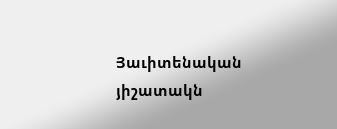Յաւիտենական յիշատակն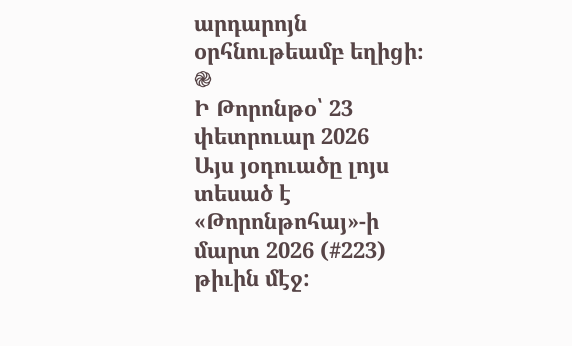արդարոյն օրհնութեամբ եղիցի։ ֎
Ի Թորոնթօ՝ 23 փետրուար 2026
Այս յօդուածը լոյս տեսած է «Թորոնթոհայ»-ի մարտ 2026 (#223) թիւին մէջ: